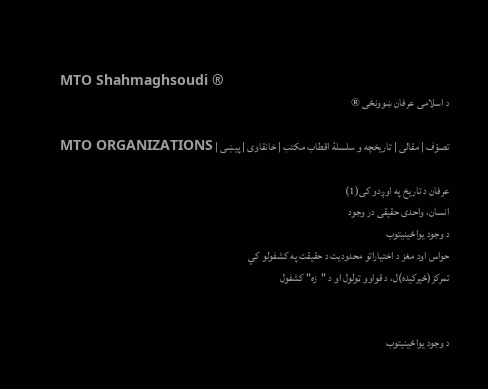MTO Shahmaghsoudi ®
د اسلامی عرفان ښوونځی ®

تصوّف | مقالی | تاریخچه و سلسلۀ اقطاب مکتب | خانقاوی | پیښی | MTO ORGANIZATIONS

عرفان د تاریخ په اوږدو کی(1)
انسان، واحدی حقیقی در وجود
د وجود یواځینیتوب
حواس اود مغز د اختياراتو محدوديت د حقيقت په كشفولو كي
تمركز(ځيركيده)ل، د قواوو ټولول او د "زه" كشفول


د وجود یواځینیتوب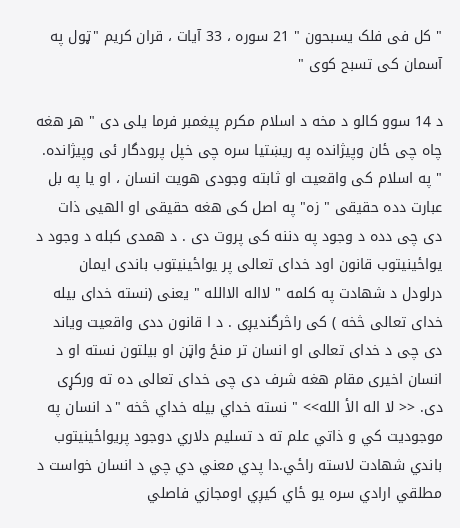" کل فی فلک یسبحون " 21 سوره ، 33 آیات ، قران کریم "ټول په آسمان کی تسبح کوی "

د 14 سوو کالو د مخه د اسلام مکرم پیغمبر فرما یلی دی " هر هغه چاه چی ځان وپیژانده په ریښتیا سره چی خپل پرودگار ئی وپیژانده. " په اسلام کی واقعیت او ثابته وجودی هویت انسان ، او یا په بل عبارت دده حقیقی " زه" په اصل کی هغه حقیقی او الهیی ذات دی چی دده د وجود په دننه کی پروت دی . د همدی کبله د وجود د یواځینیتوب قانون اود خدای تعالی پر یواځینیتوب باندی ایمان درلودل د شهادت په کلمه " لااله الاالله " یعنی (نسته خدای بیله خدای تعالی څخه ) کی راڅرگندیږی . د ا قانون ددی واقعیت ویاند دی چی د خدای تعالی او انسان تر منځ واټن او بیلتون نسته او د انسان اخیری مقام هغه شرف دی چی خدای تعالی ده ته ورکړی دی. << لا اله الأ الله>> " نسته خداي بيله خداي څخه "د انسان په موجوديت كي و ذاتي علم ته د تسليم دلاري دوجود پريواځينيتوب باندي شهادت لاسته راځي.دا پدي معني دي چي د انسان خواست د مطلقي ارادي سره يو ځاي كيږي اومجازي فاصلي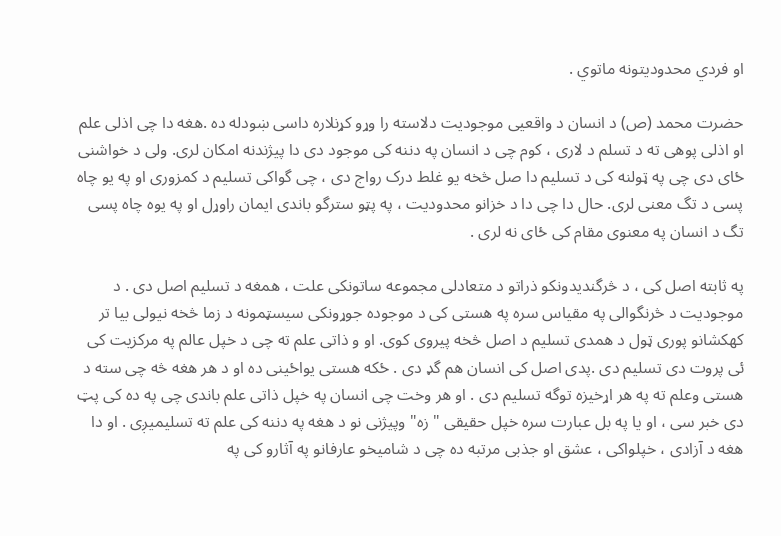او فردي محدوديتونه ماتوي .

حضرت محمد (ص) د انسان د واقعیی موجودیت دلاسته را وړو کړنلاره داسی ښودله ده .هغه دا چی اذلی علم او اذلی پوهی ته د تسلم د لاری ، کوم چی د انسان په دننه کی موجود دی دا پیژندنه امکان لری. ولی د خواشنی ځای دی چی په ټولنه کی د تسلیم دا صل څخه یو غلط درک رواج دی ، چی گواکی تسلیم د کمزوری او په یو چاه پسی د تگ معنی لری. حال دا چی دا د خزانو محدودیت ، په پټو سترگو باندی ایمان راوړل او په یوه چاه پسی تگ د انسان په معنوی مقام کی ځای نه لری .

په ثابته اصل کی ، د څرگندیدونکو ذراتو د متعادلی مجموعه ساتونکی علت ، همغه د تسلیم اصل دی . د موجودیت د څرنگوالی په مقیاس سره په هستی کی د موجوده جوړونکی سیسټمونه د زما څخه نیولی بیا تر کهکشانو پوری ټول د همدی تسلیم د اصل څخه پیروی کوی. او و ذاتی علم ته چی د خپل عالم په مرکزیت کی ئی پروت دی تسلیم دی .پدی اصل کی انسان هم گډ دی . ځکه هستی یواځینی ده او د هر هغه څه چی سته د هستی وعلم ته په هر اړخیزه توگه تسلیم دی . او هر وخت چی انسان په خپل ذاتی علم باندی چی په ده کی پټ دی خبر سی ، او یا په بل عبارت سره خپل حقیقی " زه" وپیژنی نو د هغه په دننه کی علم ته تسلیمیږی . او دا هغه د آزادی ، خپلواکی ، عشق او جذبی مرتبه ده چی د شامیخو عارفانو په آثارو کی په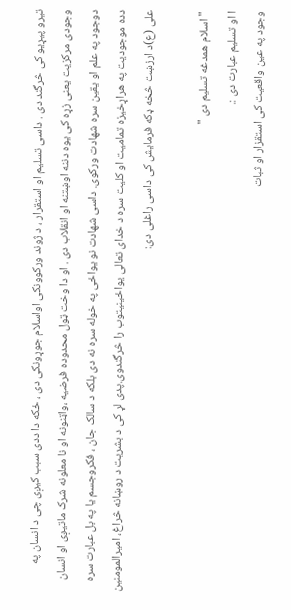تیرو پیړیو کی څرگند دی . داسی تسلیم او استقرار ، د ژوند ورکوونکی اواسلام جوړونکی دی ، ځکه دا ددی سبب کیږی چی د انسان په وجودی مرکزیت یعنی زړه کی یوه دننه اوښتنه او انقلاب دی . او دا وخت ټول محدوده فرضیه ،واټنونه او نا معلونه شرک ماتیږی او انسان دوجود په علم او یقین سره شهادت ورکوی. داسی شهادت نو یواځی په خوله سره نه دی بلکه د سالک جان ، فکروجسم یا په بل عبارت سره دده موجودیت په هراړخیزه تمامیت او کلیت سره د خدای تعالی یواځینیتوب را څرگندوی.پدی لړ کی د بشریت د روښانه څراغ، امیرالمومنین علی (ع)د ارزښت څخه ډکه فرمایش کی داسی راغلی دی:

" اسلام همدغه تسلیم دی "
ا او تسلیم عبارت دی :.
وجود په عین واقعیت کی استقزار او ثبات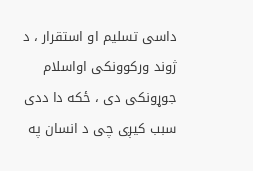داسی تسلیم او استقرار ، د ژوند ورکوونکی اواسلام جوړونکی دی ، ځکه دا ددی سبب کیږی چی د انسان په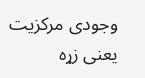وجودی مرکزیت یعنی زړه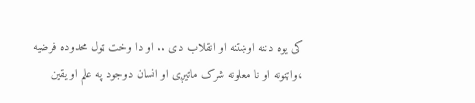کی یوه دننه اوښتنه او انقلاب دی .. او دا وخت ټول محدوده فرضیه ،واټنونه او نا معلونه شرک ماتیږی او انسان دوجود په علم او یقین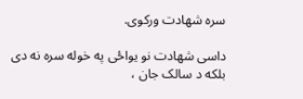سره شهادت ورکوی.

داسی شهادت نو یواځی په خوله سره نه دی بلکه د سالک جان ،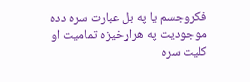فکروجسم یا په بل عبارت سره دده موجودیت په هراړخیزه تمامیت او کلیت سره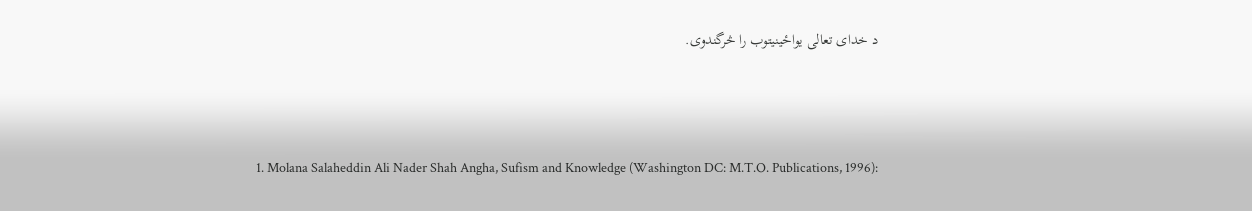د خدای تعالی یواځینیتوب را څرگندوی.



1. Molana Salaheddin Ali Nader Shah Angha, Sufism and Knowledge (Washington DC: M.T.O. Publications, 1996):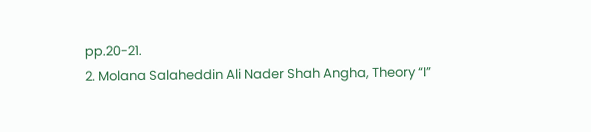pp.20-21.
2. Molana Salaheddin Ali Nader Shah Angha, Theory “I”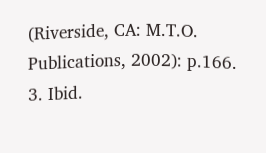(Riverside, CA: M.T.O. Publications, 2002): p.166.
3. Ibid.